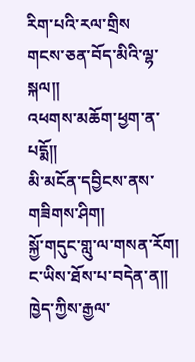རིག་པའི་རལ་གྲིས
གངས་ཅན་བོད་མིའི་ལྷ་སྐལ།།
འཕགས་མཆོག་ཕྱག་ན་པདྨོ།།
མི་མངོན་དབྱིངས་ནས་གཟིགས་ཤིག།
སྐྱོ་གདུང་གླུ་ལ་གསན་རོག།
ང་ཡིས་ཐོས་པ་བདེན་ན།།
ཁྱེད་ཀྱིས་རྒྱལ་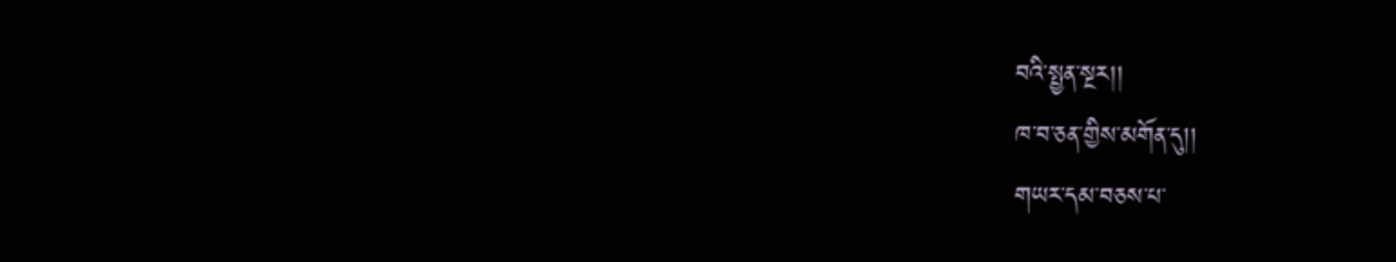བའི་སྤྱན་སྔར།།
ཁ་བ་ཅན་གྱིས་མགོན་དུ།།
གཡར་དམ་བཅས་པ་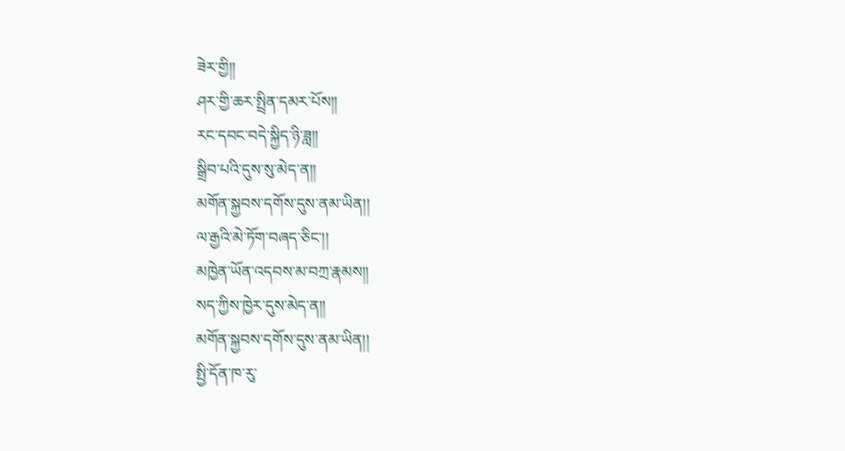ཟེར་གྱི།།
ཤར་གྱི་ཆར་སྤྲིན་དམར་པོས།།
རང་དབང་བདེ་སྐྱིད་ཉི་ཟླ།།
སྒྲིབ་པའི་དུས་སུ་མེད་ན།།
མགོན་སྐྱབས་དགོས་དུས་ནམ་ཡིན།།
ལ་རྒྱའི་མེ་ཏོག་བཞད་ཅིང་།།
མཁྱེན་ཡོན་འདབས་མ་བཀྲ་རྣམས།།
སད་ཀྱིས་ཁྱེར་དུས་མེད་ན།།
མགོན་སྐྱབས་དགོས་དུས་ནམ་ཡིན།།
སྤྱི་དོན་ཁ་རུ་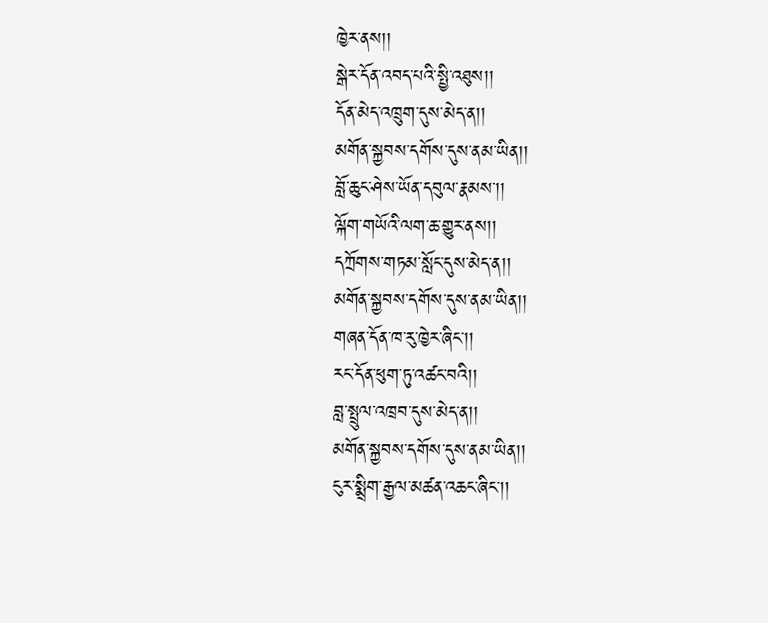ཁྱེར་ནས།།
སྒེར་དོན་འབད་པའི་སྤྱི་འཐུས།།
དོན་མེད་འཁྲུག་དུས་མེད་ན།།
མགོན་སྐྱབས་དགོས་དུས་ནམ་ཡིན།།
བློ་ཆུང་ཤེས་ཡོན་དབུལ་རྣམས་།།
ལྐོག་གཡོའི་ལག་ཆ་གྱུར་ནས།།
དཀྲོགས་གཏམ་སློང་དུས་མེད་ན།།
མགོན་སྐྱབས་དགོས་དུས་ནམ་ཡིན།།
གཞན་དོན་ཁ་རུ་ཁྱེར་ཞིང་།།
རང་དོན་ཕུག་ཏུ་འཚང་བའི།།
བླ་སྤྲུལ་འཁྲབ་དུས་མེད་ན།།
མགོན་སྐྱབས་དགོས་དུས་ནམ་ཡིན།།
ངུར་སྨྲིག་རྒྱལ་མཚན་འཆང་ཞིང་།།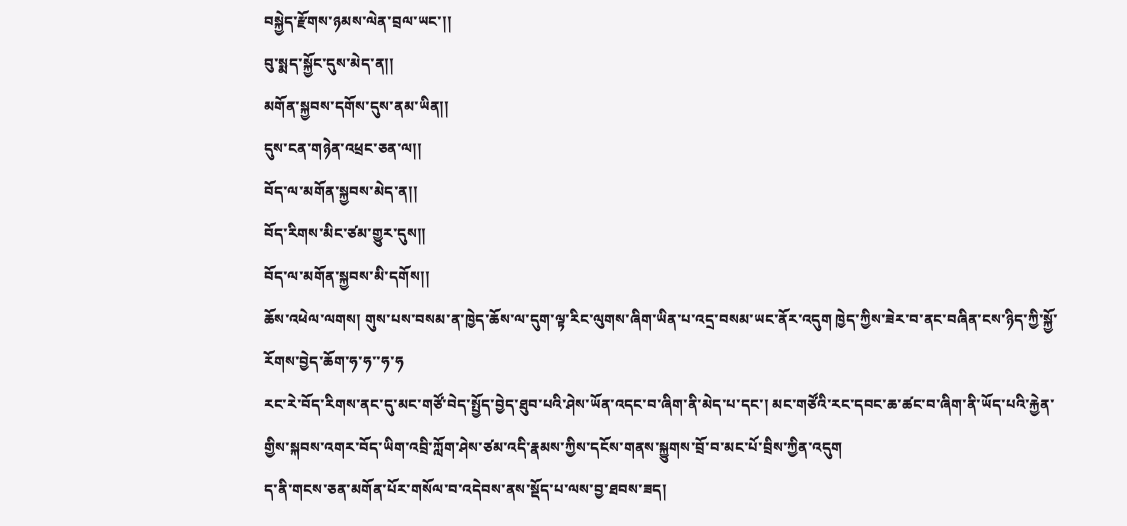བསྐྱེད་རྫོགས་ཉམས་ལེན་བྲལ་ཡང་།།
བུ་སྨད་སྐྱོང་དུས་མེད་ན།།
མགོན་སྐྱབས་དགོས་དུས་ནམ་ཡིན།།
དུས་ངན་གཉེན་འཕྲང་ཅན་ལ།།
བོད་ལ་མགོན་སྐྱབས་མེད་ན།།
བོད་རིགས་མིང་ཙམ་གྱུར་དུས།།
བོད་ལ་མགོན་སྐྱབས་མི་དགོས།།
ཆོས་འཕེལ་ལགས། གུས་པས་བསམ་ན་ཁྱེད་ཆོས་ལ་དུག་ལྟ་རིང་ལུགས་ཞིག་ཡིན་པ་འདྲ་བསམ་ཡང་ནོར་འདུག ཁྱེད་ཀྱིས་ཟེར་བ་ནང་བཞིན་ངས་ཉིད་ཀྱི་སྐྱོ་རོགས་བྱེད་ཆོག་ཧ་ཧ་་ཧ་ཧ
རང་རེ་བོད་རིགས་ནང་དུ་མང་གཙོ་བེད་སྤྱོད་བྱེད་ཐུབ་པའི་ཤེས་ཡོན་འདང་བ་ཞིག་ནི་མེད་པ་དང་། མང་གཙོའི་རང་དབང་ཆ་ཚང་བ་ཞིག་ནི་ཡོད་པའི་རྐྱེན་གྱིས་སྐབས་འགར་བོད་ཡིག་འབྲི་ཀློག་ཤེས་ཙམ་འདི་རྣམས་ཀྱིས་དངོས་གནས་སྐྱུགས་བྲོ་བ་མང་པོ་བྲིས་ཀྱིན་འདུག
ད་ནི་གངས་ཅན་མགོན་པོར་གསོལ་བ་འདེབས་ནས་སྡོད་པ་ལས་བྱ་ཐབས་ཟད།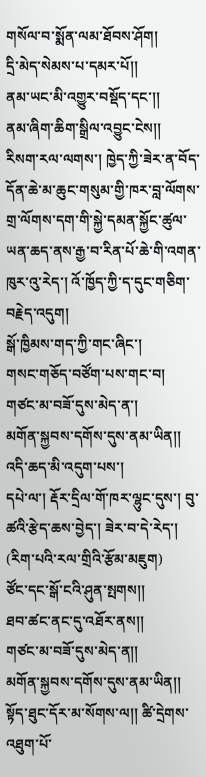གསོལ་བ་སྨོན་ལམ་ཐོབས་ཤོག།
དྲི་མེད་སེམས་པ་དམར་པོ།།
ནམ་ཡང་མི་འགྱུར་བསྡོད་དང་།།
ནམ་ཞིག་ཆིག་སྒྲིལ་འབྱུང་ངེས།།
རིསག་རལ་ལགས་། ཁྱེད་ཀྱི་ཟེར་ན་བོད་དོན་ཆེ་མ་ཆུང་གསུམ་གྱི་ཁར་བླ་ལོགས་གྲ་ལོགས་དག་གི་སྐྱེ་དམན་སྐྱོང་ཚུལ་ཡན་ཆད་ནས་རྒྱ་བ་རིན་པོ་ཆེ་གི་འགན་ཁུར་འུ་རེད་། འོ་ཁྱོད་ཀྱི་ད་དུང་གཅིག་བརྗེད་འདུག།
སྒོ་ཁྱིམས་གད་ཀྱི་གང་ཞིང་།
གསང་གཅོད་བཙོག་པས་གང་བ།
གཙང་མ་བཟོ་དུས་མེད་ན་།
མགོན་སྐྱབས་དགོས་དུས་ནམ་ཡིན།།
འདི་ཆད་མི་འདུག་པས་།
དཔེ་ལ་། རྡོར་དྲིལ་གོ་ཁར་ལྷུང་དུས་། བུ་ཚའི་རྩེད་ཆས་བྱེད་། ཟེར་བ་དེ་རེད་།
(རིག་པའི་རལ་གྲིའི་རྩོམ་མཇུག)
ཙོང་དང་སྒོ་ངའི་ཤུན་སྤགས།།
ཐབ་ཚང་ནང་དུ་འཐོར་ནས།།
གཙང་མ་བཟོ་དུས་མེད་ན།།
མགོན་སྐྱབས་དགོས་དུས་ནམ་ཡིན།།
སྟོད་ཐུང་དོར་མ་སོགས་ལ།། ཚི་དྲེགས་འཐུག་པོ་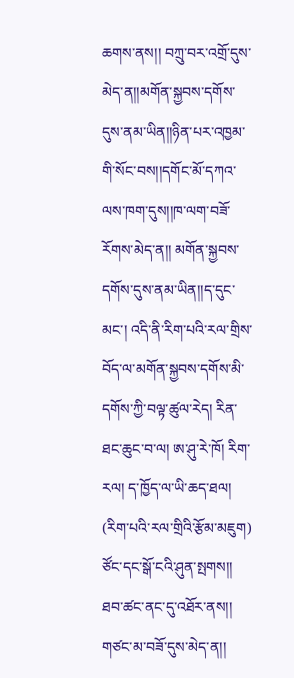ཆགས་ནས།། བཀྲུ་བར་འགྲོ་དུས་མེད་ན།།མགོན་སྐྱབས་དགོས་དུས་ནམ་ཡིན།།ཉིན་པར་འཁྱམ་གི་སོང་བས།།དགོང་མོ་དཀའ་ལས་ཁག་དུས།།ཁ་ལག་བཟོ་རོགས་མེད་ན།། མགོན་སྐྱབས་དགོས་དུས་ནམ་ཡིན།།ད་དུང་མང་། འདི་ནི་རིག་པའི་རལ་གྲིས་བོད་ལ་མགོན་སྐྱབས་དགོས་མི་དགོས་ཀྱི་བལྟ་ཚུལ་རེད། རིན་ཐང་ཆུང་བ་ལ། ཨ་ཤུ་རེ་ཁོ། རིག་རལ། ད་ཁྱོད་ལ་ཡི་ཆད་ཐལ།
(རིག་པའི་རལ་གྲིའི་རྩོམ་མཇུག)
ཙོང་དང་སྒོ་ངའི་ཤུན་སྤགས།།
ཐབ་ཚང་ནང་དུ་འཐོར་ནས།།
གཙང་མ་བཟོ་དུས་མེད་ན།།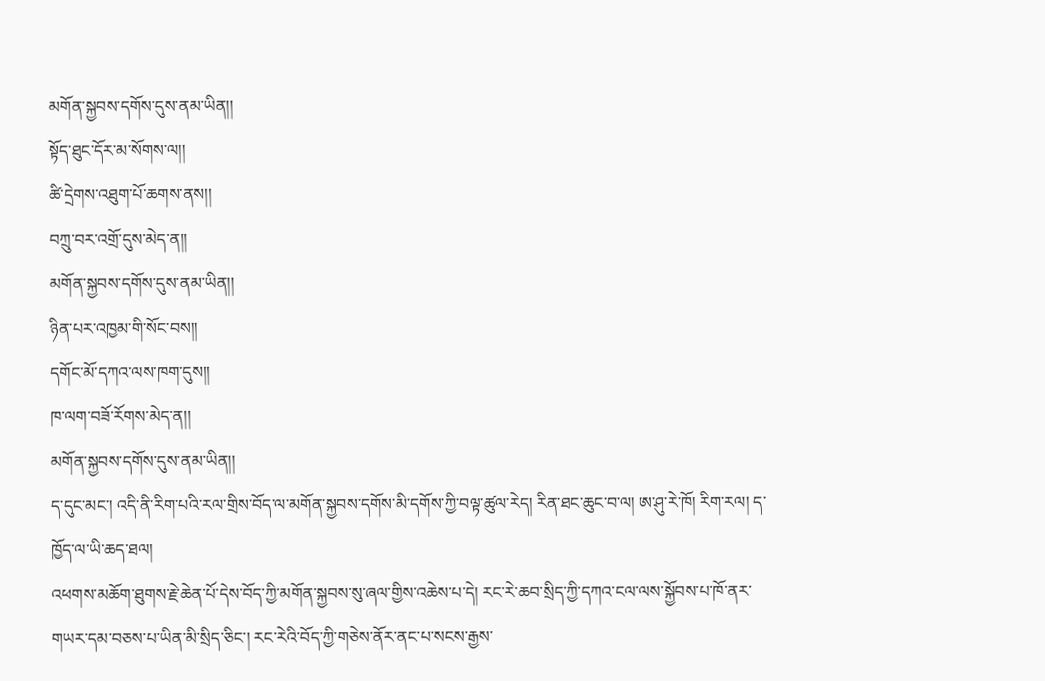མགོན་སྐྱབས་དགོས་དུས་ནམ་ཡིན།།
སྟོད་ཐུང་དོར་མ་སོགས་ལ།།
ཚི་དྲེགས་འཐུག་པོ་ཆགས་ནས།།
བཀྲུ་བར་འགྲོ་དུས་མེད་ན།།
མགོན་སྐྱབས་དགོས་དུས་ནམ་ཡིན།།
ཉིན་པར་འཁྱམ་གི་སོང་བས།།
དགོང་མོ་དཀའ་ལས་ཁག་དུས།།
ཁ་ལག་བཟོ་རོགས་མེད་ན།།
མགོན་སྐྱབས་དགོས་དུས་ནམ་ཡིན།།
ད་དུང་མང་། འདི་ནི་རིག་པའི་རལ་གྲིས་བོད་ལ་མགོན་སྐྱབས་དགོས་མི་དགོས་ཀྱི་བལྟ་ཚུལ་རེད། རིན་ཐང་ཆུང་བ་ལ། ཨ་ཤུ་རེ་ཁོ། རིག་རལ། ད་ཁྱོད་ལ་ཡི་ཆད་ཐལ།
འཕགས་མཆོག་ཐུགས་རྗེ་ཆེན་པོ་དེས་བོད་ཀྱི་མགོན་སྐྱབས་སུ་ཞལ་གྱིས་འཆེས་པ་དེ། རང་རེ་ཆབ་སྲིད་ཀྱི་དཀའ་ངལ་ལས་སྐྱོབས་པ་ཁོ་ནར་གཡར་དམ་བཅས་པ་ཡིན་མི་སྲིད་ཅིང་། རང་རེའི་བོད་ཀྱི་གཅེས་ནོར་ནང་པ་སངས་རྒྱས་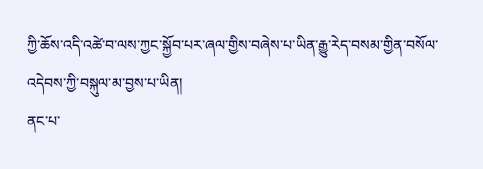ཀྱི་ཆོས་འདི་འཚེ་བ་ལས་ཀྱང་སྐྱོབ་པར་ཞལ་གྱིས་བཞེས་པ་ཡིན་རྒྱུ་རེད་བསམ་གྱིན་བསོལ་འདེབས་ཀྱི་བསྐུལ་མ་བྱས་པ་ཡིན།
ནང་པ་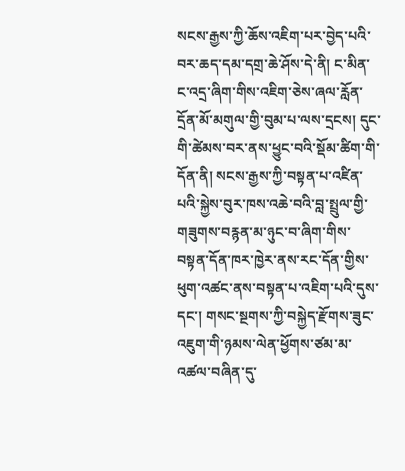སངས་རྒྱས་ཀྱི་ཆོས་འཇིག་པར་བྱེད་པའི་བར་ཆད་དམ་དགྲ་ཆེ་ཤོས་དེ་ནི། ང་མིན་ང་འདྲ་ཞིག་གིས་འཇིག་ཅེས་ཞལ་རློན་དྲོན་མོ་མགུལ་གྱི་བུམ་པ་ལས་དྲངས། དུང་གི་ཚེམས་བར་ནས་ཕྱུང་བའི་སྡོམ་ཚིག་གི་དོན་ནི། སངས་རྒྱས་ཀྱི་བསྟན་པ་འཛིན་པའི་སྐྱེས་བུར་ཁས་འཆེ་བའི་བླ་སྤྲུལ་གྱི་གཟུགས་བརྙན་མ་ཉུང་བ་ཞིག་གིས་བསྟན་དོན་ཁར་ཁྱེར་ནས་རང་དོན་གྱིས་ཕུག་འཚང་ནས་བསྟན་པ་འཇིག་པའི་དུས་དང་། གསང་སྔགས་ཀྱི་བསྐྱེད་རྫོགས་ཟུང་འཇུག་གི་ཉམས་ལེན་ཕྱོགས་ཙམ་མ་འཚལ་བཞིན་དུ་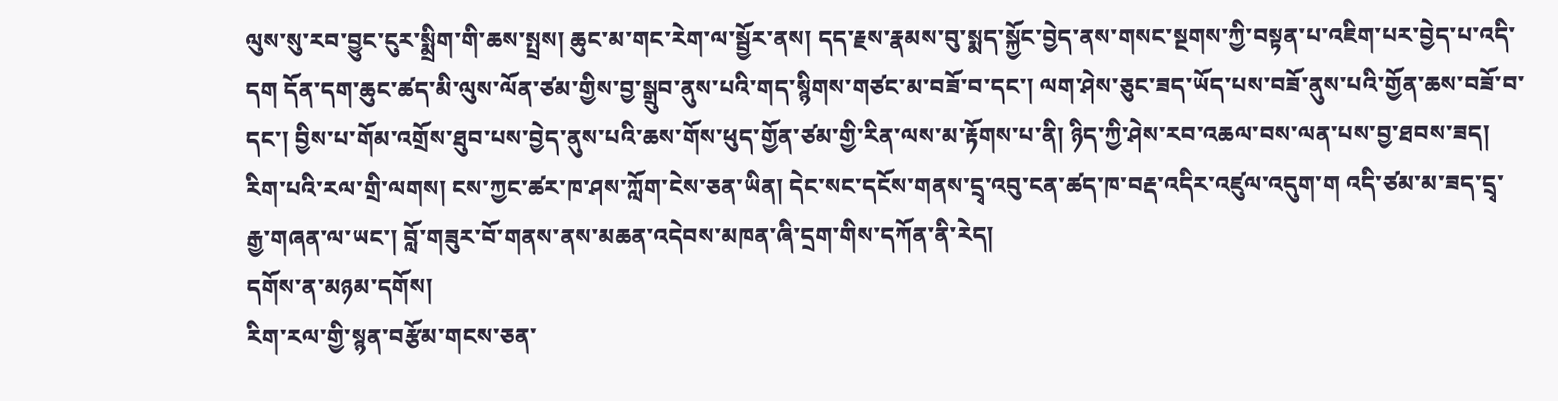ལུས་སུ་རབ་བྱུང་ངུར་སྨྲིག་གི་ཆས་སྤྲས། ཆུང་མ་གང་རེག་ལ་སྦྱོར་ནས། དད་རྗས་རྣམས་བུ་སྨད་སྐྱོང་བྱེད་ནས་གསང་སྔགས་ཀྱི་བསྟན་པ་འཇིག་པར་བྱེད་པ་འདི་དག དོན་དག་ཆུང་ཚད་མི་ལུས་ལོན་ཙམ་གྱིས་བྱ་སྒྲུབ་ནུས་པའི་གད་སྙིགས་གཙང་མ་བཟོ་བ་དང་། ལག་ཤེས་ཅུང་ཟད་ཡོད་པས་བཟོ་ནུས་པའི་གྱོན་ཆས་བཟོ་བ་དང་། བྱིས་པ་གོམ་འགྲོས་ཐུབ་པས་བྱེད་ནུས་པའི་ཆས་གོས་ཕུད་གྱོན་ཙམ་གྱི་རིན་ལས་མ་རྟོགས་པ་ནི། ཉིད་ཀྱི་ཤེས་རབ་འཆལ་བས་ལན་པས་བྱ་ཐབས་ཟད།
རིག་པའི་རལ་གྲི་ལགས། ངས་ཀྱང་ཚར་ཁ་ཤས་ཀློག་ངེས་ཅན་ཡིན། དེང་སང་དངོས་གནས་དྲྭ་འབུ་ངན་ཚད་ཁ་བརྡ་འདིར་འཛུལ་འདུག་ག འདི་ཙམ་མ་ཟད་དྲྭ་རྒྱ་གཞན་ལ་ཡང་། བློ་གཟུར་བོ་གནས་ནས་མཆན་འདེབས་མཁན་ཞི་དྲག་གིས་དཀོན་ནི་རེད།
དགོས་ན་མཉམ་དགོས།
རིག་རལ་གྱི་སྙན་བརྩོམ་གངས་ཅན་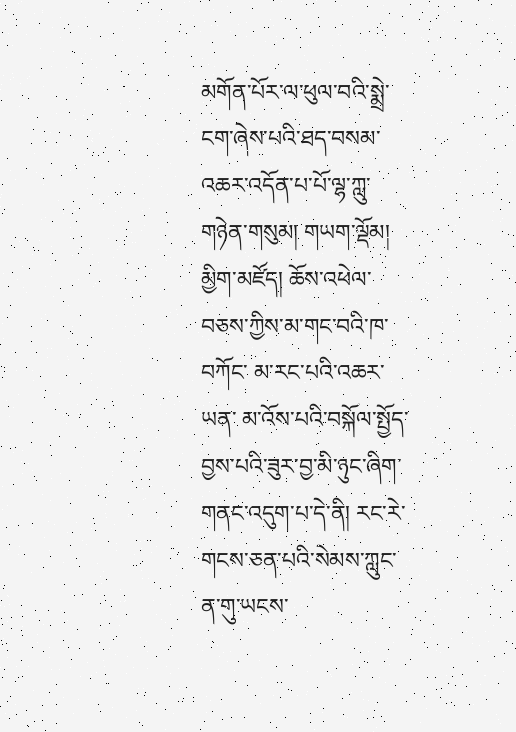མགོན་པོར་ལ་ཕུལ་བའི་སྨྲེ་ངག་ཞེས་པའི་ཐད་བསམ་འཆར་འདོན་པ་པོ་ལྷ་ཀླུ་གཉེན་གསུམ། གཡག་ལྡོམ། མྱིག་མཛོད། ཆོས་འཕེལ་བཅས་ཀྱིས་མ་གང་བའི་ཁ་བཀོང་ མ་རང་པའི་འཆར་ཡན་ མ་འོས་པའི་བསྐོལ་སྤྱོད་བྱས་པའི་ཟུར་བྱ་མི་ཉུང་ཞིག་གནང་འདུག་པ་དེ་ནི། རང་རེ་གངས་ཅན་པའི་སེམས་ཀླུང་ན་གུ་ཡངས་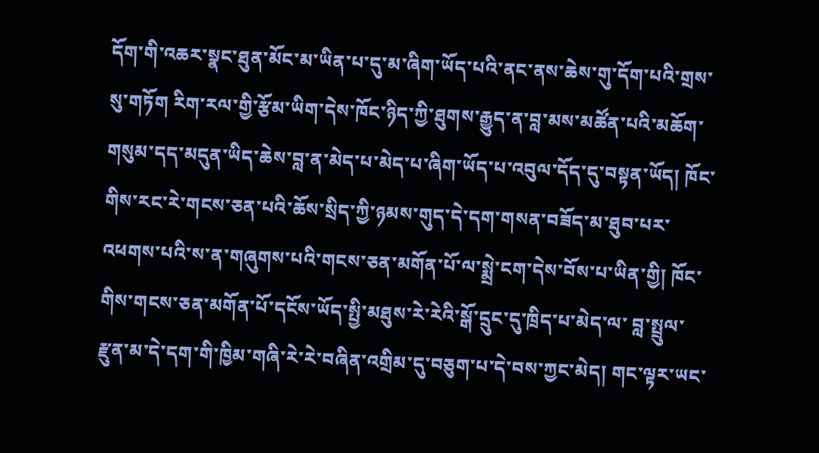དོག་གི་འཆར་སྣང་ཐུན་མོང་མ་ཡིན་པ་དུ་མ་ཞིག་ཡོད་པའི་ནང་ནས་ཆེས་གུ་དོག་པའི་གྲས་སུ་གཏོག རིག་རལ་གྱི་རྩོམ་ཡིག་དེས་ཁོང་ཉིད་ཀྱི་ཐུགས་རྒྱུད་ན་བླ་མས་མཚོན་པའི་མཆོག་གསུམ་དད་མདུན་ཡིད་ཆེས་བླ་ན་མེད་པ་མེད་པ་ཞིག་ཡོད་པ་འབུལ་དོད་དུ་བསྟན་ཡོད། ཁོང་གིས་རང་རེ་གངས་ཅན་པའི་ཆོས་སྲིད་ཀྱི་ཉམས་གུད་དེ་དག་གསན་བཟོད་མ་ཐུབ་པར་འཕགས་པའི་ས་ན་གཞུགས་པའི་གངས་ཅན་མགོན་པོ་ལ་སྨྲེ་ངག་དེས་བོས་པ་ཡིན་གྱི། ཁོང་གིས་གངས་ཅན་མགོན་པོ་དངོས་ཡོད་སྤྱི་མཐུས་རེ་རེའི་སྒོ་དྲུང་དུ་ཁྲིད་པ་མེད་ལ་ བླ་སྤྲུལ་རྫུན་མ་དེ་དག་གི་ཁྱིམ་གཞི་རེ་རེ་བཞིན་འགྲིམ་དུ་བཅུག་པ་དེ་བས་ཀྱང་མེད། གང་ལྟར་ཡང་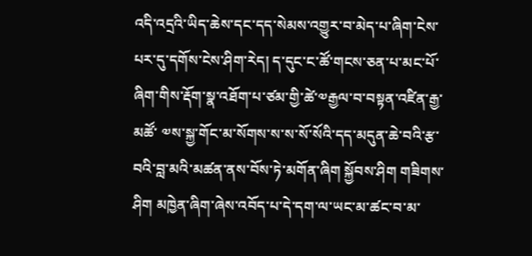འདི་འདྲའི་ཡིད་ཆེས་དང་དད་སེམས་འགྱུར་བ་མེད་པ་ཞིག་ངེས་པར་དུ་དགོས་ངེས་ཤིག་རེད། ད་དུང་ང་ཚོ་གངས་ཅན་པ་མང་པོ་ཞིག་གིས་རྡོག་སྣ་འཐོག་པ་ཙམ་གྱི་ཚེ་༧རྒྱལ་བ་བསྟན་འཛིན་རྒྱ་མཚོ་ ༧ས་སྐྱ་གོང་མ་སོགས་ས་ས་སོ་སོའི་དད་མདུན་ཆེ་བའི་རྩ་བའི་བླ་མའི་མཚན་ནས་བོས་ཏེ་མགོན་ཞིག སྐྱོབས་ཤིག གཟིགས་ཤིག མཁྱེན་ཞིག་ཞེས་འབོད་པ་དེ་དག་ལ་ཡང་མ་ཚང་བ་མ་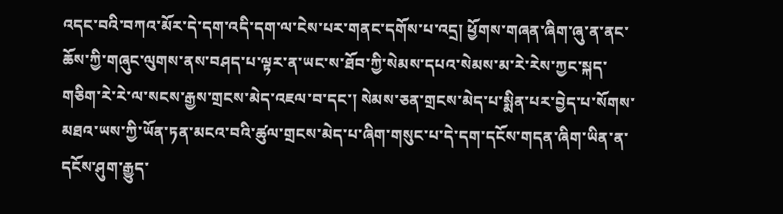འདང་བའི་བཀའ་མོར་དེ་དག་འདི་དག་ལ་ངེས་པར་གནང་དགོས་པ་འདྲ། ཕྱོགས་གཞན་ཞིག་ཞུ་ན་ནང་ཆོས་ཀྱི་གཞུང་ལུགས་ནས་བཤད་པ་ལྟར་ན་ཡང་ས་ཐོབ་ཀྱི་སེམས་དཔའ་སེམས་མ་རེ་རེས་ཀྱང་སྐད་གཅིག་རེ་རེ་ལ་སངས་རྒྱས་གྲངས་མེད་འཇལ་བ་དང་། སེམས་ཅན་གྲངས་མེད་པ་སྨིན་པར་བྱེད་པ་སོགས་མཐའ་ཡས་ཀྱི་ཡོན་ཏན་མངའ་བའི་ཚུལ་གྲངས་མེད་པ་ཞིག་གསུང་པ་དེ་དག་དངོས་གདན་ཞིག་ཡིན་ན་དངོས་ཤུག་རྒྱུད་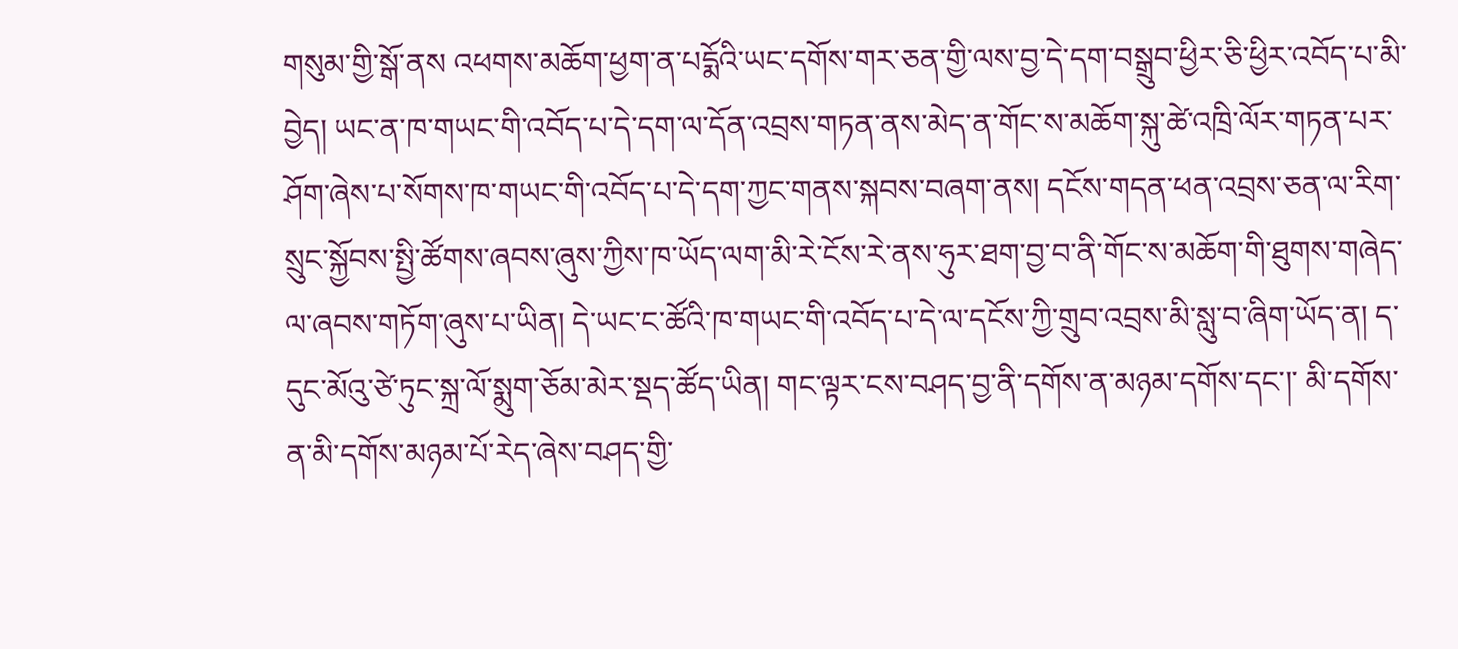གསུམ་གྱི་སྒོ་ནས འཕགས་མཆོག་ཕྱག་ན་པདྨོའི་ཡང་དགོས་གར་ཅན་གྱི་ལས་བྱ་དེ་དག་བསྒྲུབ་ཕྱིར་ཅི་ཕྱིར་འབོད་པ་མི་བྱེད། ཡང་ན་ཁ་གཡང་གི་འབོད་པ་དེ་དག་ལ་དོན་འབྲས་གཏན་ནས་མེད་ན་གོང་ས་མཆོག་སྐུ་ཚེ་འཁྲི་ལོར་གཏན་པར་ཤོག་ཞེས་པ་སོགས་ཁ་གཡང་གི་འབོད་པ་དེ་དག་ཀྱང་གནས་སྐབས་བཞག་ནས། དངོས་གདན་ཕན་འབྲས་ཅན་ལ་རིག་སྲུང་སྐྱོབས་སྤྱི་ཚོགས་ཞབས་ཞུས་ཀྱིས་ཁ་ཡོད་ལག་མི་རེ་ངོས་རེ་ནས་ཧུར་ཐག་བྱ་བ་ནི་གོང་ས་མཆོག་གི་ཐུགས་གཞེད་ལ་ཞབས་གཏོག་ཞུས་པ་ཡིན། དེ་ཡང་ང་ཚོའི་ཁ་གཡང་གི་འབོད་པ་དེ་ལ་དངོས་ཀྱི་གྲུབ་འབྲས་མི་སླུ་བ་ཞིག་ཡོད་ན། ད་དུང་མོའུ་ཙེ་ཏུང་སྐྲ་ལོ་སྨུག་ཅོམ་མེར་སྡད་ཚོད་ཡིན། གང་ལྟར་ངས་བཤད་བྱ་ནི་དགོས་ན་མཉམ་དགོས་དང་།་ མི་དགོས་ན་མི་དགོས་མཉམ་པོ་རེད་ཞེས་བཤད་གྱི་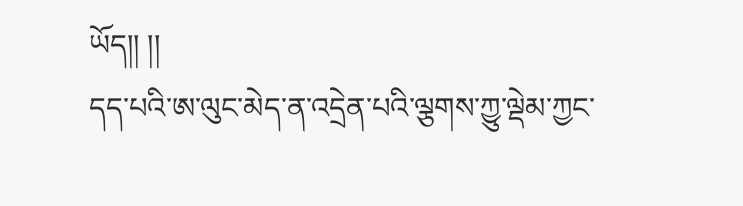ཡོད།། །།
དད་པའི་ཨ་ལུང་མེད་ན་འདྲེན་པའི་ལྕགས་ཀྱུ་ལྡེམ་ཀྱང་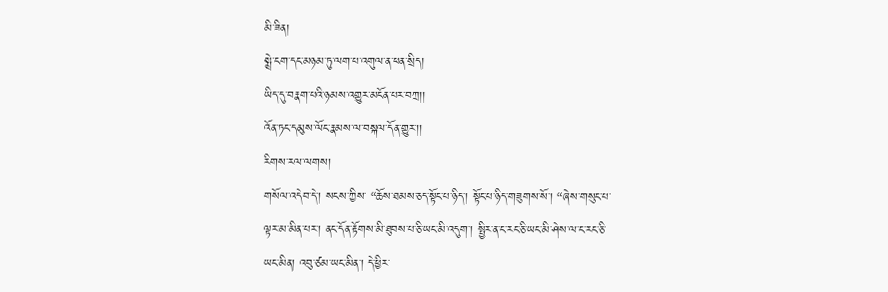མི་ཟིན།
སྨྲེ་ངག་དང་མཉམ་ཏུ་ལག་པ་འགུལ་ན་ཕན་སྲིད།
ཡིད་དུ་བརྣག་པའི་ཉམས་འགྱུར་མངོན་པར་བཀྲ།།
འོན་ཏང་དམུས་ལོང་རྣམས་ལ་བསྐལ་དོན་གྱུར་།།
རིགས་རལ་ལགས།
གསོལ་འདེབ་དེ་། སངས་ཀྱིས་ “ཆོས་ཐམས་ཅད་སྟོང་པ་ཉིད་། སྟོང་པ་ཉིད་གཟུགས་སོ་། “ཞེས་གསུང་པ་ལྟར་མ་མིན་པར་། ནང་དོན་རྟོགས་མི་ཐུབས་པ་ཅི་ཡང་མི་འདུག་། སྤྱིར་ན་ང་རང་ཅི་ཡང་མི་ཤེས་ལ་ང་རང་ཅི་ཡང་མིན། འབུ་ཙམ་ཡང་མིན་། དེ་ཕྱིར་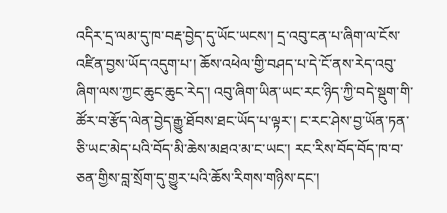འདིར་དྲ་ལམ་དུ་ཁ་བརྡ་བྱེད་དུ་ཡོང་ཡངས་། དྲ་འབུ་ངན་པ་ཞིག་ལ་ངོས་འཛིན་བྱས་ཡོད་འདུག་པ་། ཆོས་འཕེལ་གྱི་བཤད་པ་དེ་ངོ་ནས་རེད་འབུ་ཞིག་ལས་ཀྱང་ཆུང་ཆུང་རེད་། འབུ་ཞིག་ཡིན་ཡང་རང་ཉིད་ཀྱི་བདེ་སྡུག་གི་ཚོར་བ་རྩོད་ལེན་བྱེད་རྒྱུ་ཐོབས་ཐང་ཡོད་པ་ལྟར་། ང་རང་ཤེས་བྱ་ཡོན་ཏན་ཅི་ཡང་མེད་པའི་བོད་མི་ཆེས་མཐའ་མ་ང་ཡང་། རང་རིས་བོད་བོད་ཁ་བ་ཅན་གྱིས་བླ་སྲོག་དུ་གྱུར་པའི་ཆོས་རིགས་གཉིས་དང་།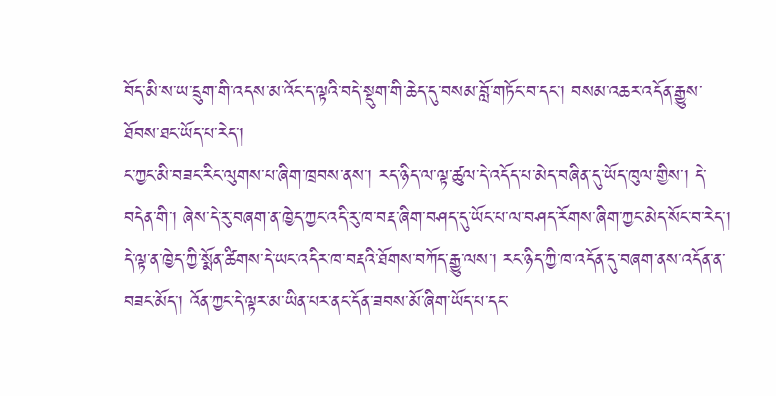བོད་མི་ས་ཡ་དྲུག་གི་འདས་མ་འོང་ད་ལྟའི་བདེ་སྡུག་གི་ཆེད་དུ་བསམ་བློ་གཏོང་བ་དང་། བསམ་འཆར་འདོན་རྒྱུས་ཐོབས་ཐང་ཡོད་པ་རེད་།
ང་ཀྱང་མི་བཟང་རིང་ལུགས་པ་ཞིག་ཁྲབས་ནས་། རད་ཉིད་ལ་ལྟ་ཚུལ་དེ་འདོད་པ་མེད་བཞིན་དུ་ཡོད་ཁུལ་གྱིས་། དེ་བདེན་གི་། ཞེས་དེ་རུ་བཞག་ན་ཁྱེད་ཀྱང་འདི་རུ་ཁ་བརྡ་ཞིག་བཤད་དུ་ཡོང་པ་ལ་བཤད་རོགས་ཞིག་ཀྱང་མེད་སོང་བ་རེད་། དེ་ལྟ་ན་ཁྱེད་ཀྱི་སྨོན་ཚིགས་དེ་ཡང་འདིར་ཁ་བརྡའི་ཐོགས་བཀོད་རྒྱུ་ལས་། རང་ཉིད་ཀྱི་ཁ་འདོན་དུ་བཞག་ནས་འདོན་ན་བཟང་མོད་། འོན་ཀྱང་དེ་ལྟར་མ་ཡིན་པར་ནང་དོན་ཟབས་མོ་ཞིག་ཡོད་པ་དང་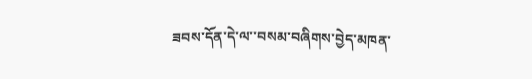ཟབས་དོན་དེ་ལ་་བསམ་བཞིགས་བྱེད་མཁན་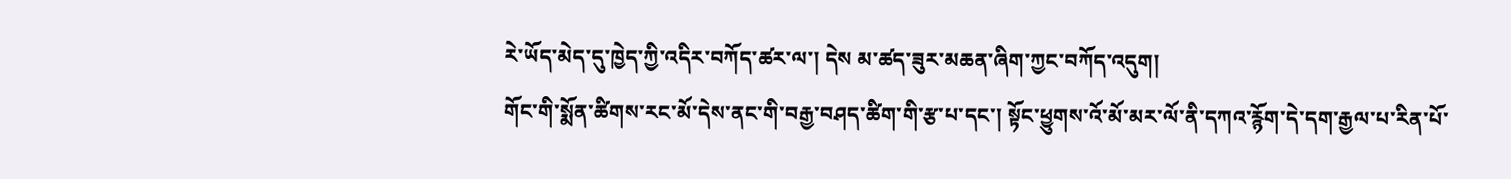རེ་ཡོད་མེད་དུ་ཁྱེད་ཀྱི་འདིར་བཀོད་ཚར་ལ་། དེས མ་ཚད་ཟུར་མཆན་ཞིག་ཀྱང་བཀོད་འདུག།
གོང་གི་སྨོན་ཚིགས་རང་མོ་དེས་ནང་གི་བརྒྱ་བཤད་ཚིག་གི་རྩ་པ་དང་། སྟོང་ཕྱུགས་འོ་མོ་མར་ལོ་ནི་དཀའ་རྙོག་དེ་དག་རྒྱལ་པ་རིན་པོ་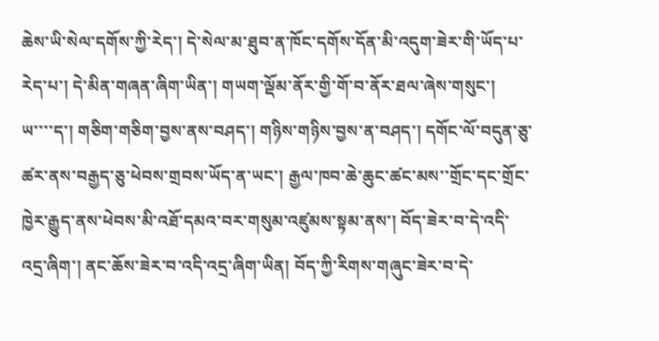ཆེས་ཡི་སེལ་དགོས་ཀྱི་རེད་། དེ་སེལ་མ་ཐུབ་ན་ཁོང་དགོས་དོན་མི་འདུག་ཟེར་གི་ཡོད་པ་རེད་པ་། དེ་མིན་གཞན་ཞིག་ཡིན་། གཡག་ལྡོམ་ནོར་གྱི་གོ་བ་ནོར་ཐལ་ཞེས་གསུང་།
ཡ་་་་ད་། གཅིག་གཅིག་བྱས་ནས་བཤད་། གཉིས་གཉིས་བྱས་ན་བཤད་། དགོང་ལོ་བདུན་ཅུ་ཚར་ནས་བརྒྱད་ཅུ་ཕེབས་གྲབས་ཡོད་ན་ཡང་། རྒྱལ་ཁབ་ཆེ་ཆུང་ཚང་མས་་གྲོང་དང་གྲོང་ཁྱེར་རྒྱུད་ནས་ཕེབས་མི་འཐོ་དམའ་བར་གསུམ་འཛུམས་སྟམ་ནས་། བོད་ཟེར་བ་དེ་འདི་འདྲ་ཞིག་། ནང་ཆོས་ཟེར་བ་འདི་འདྲ་ཞིག་ཡིན། བོད་ཀྱི་རིགས་གཞུང་ཟེར་བ་དེ་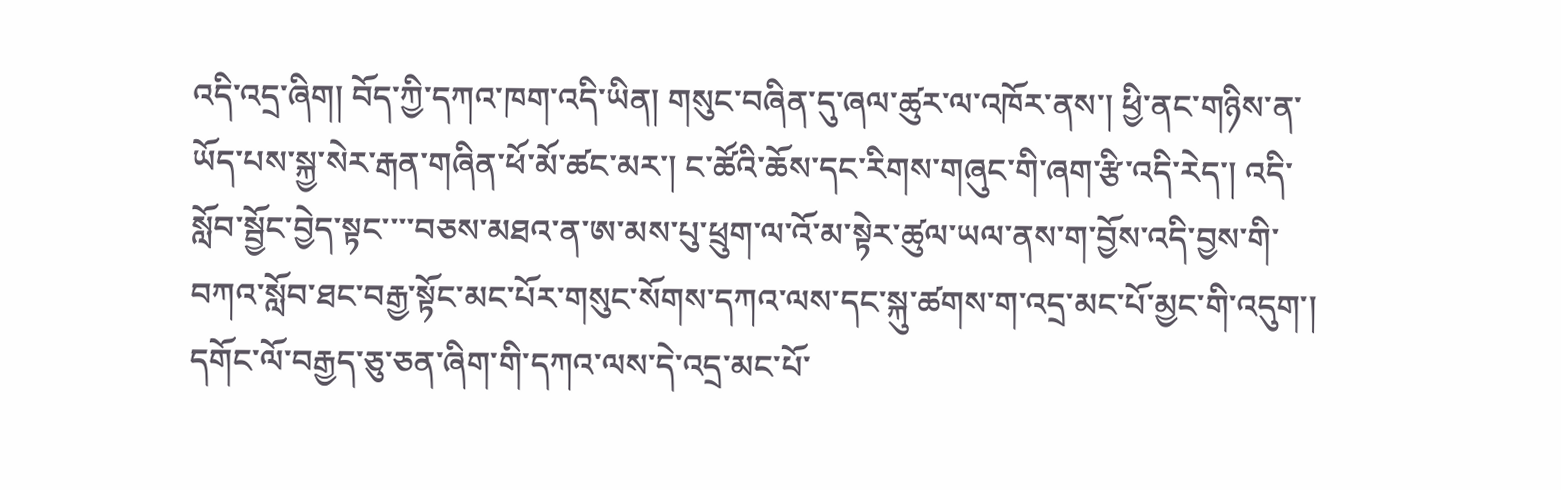འདི་འདྲ་ཞིག། བོད་ཀྱི་དཀའ་ཁག་འདི་ཡིན། གསུང་བཞིན་དུ་ཞལ་ཚུར་ལ་འཁོར་ནས་། ཕྱི་ནང་གཉིས་ན་ཡོད་པས་སྐྱ་སེར་རྒན་གཞིན་ཕོ་མོ་ཚང་མར་། ང་ཚོའི་ཆོས་དང་རིགས་གཞུང་གི་ཞག་རྩི་འདི་རེད་། འདི་སློབ་སྦྱོང་བྱེད་སྟང་་་་བཅས་མཐའ་ན་ཨ་མས་པུ་ཕྲུག་ལ་འོ་མ་སྟེར་ཚུལ་ཡལ་ནས་ག་བྱོས་འདི་བྱས་གི་བཀའ་སློབ་ཐང་བརྒྱ་སྟོང་མང་པོར་གསུང་སོགས་དཀའ་ལས་དང་སྐུ་ཚགས་ག་འདྲ་མང་པོ་མྱང་གི་འདུག་། དགོང་ལོ་བརྒྱད་ཅུ་ཅན་ཞིག་གི་དཀའ་ལས་དེ་འདྲ་མང་པོ་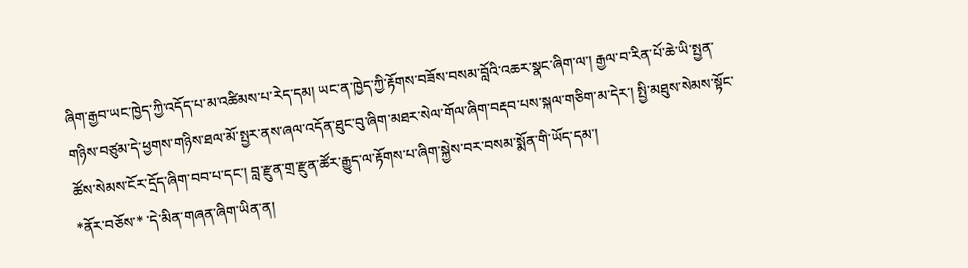ཞིག་རྒྱབ་ཡང་ཁྱེད་ཀྱི་འདོད་པ་མ་འཚིམས་པ་རེད་དམ། ཡང་ན་ཁྱེད་ཀྱི་རྟོགས་བཟོས་བསམ་བློའི་འཆར་སྣང་ཞིག་ལ་། རྒྱལ་བ་རིན་པོ་ཆེ་ཡི་སྤྱན་གཉིས་བཙུམ་དེ་ཕྱགས་གཉིས་ཐལ་མོ་སྤྱར་ནས་ཞལ་འདོན་ཐུང་བུ་ཞིག་མཐར་སེལ་གོལ་ཞིག་བརྡབ་པས་སྐལ་གཅིག་མ་དེར་། སྤྱི་མཐུས་སེམས་སྟོང་ཚོས་སེམས་ངོར་དྲོད་ཞིག་བབ་པ་དང་། བླ་རྫུན་གྲ་རྫུན་ཚོར་རྒྱུད་ལ་རྟོགས་པ་ཞིག་སྐྱེས་བར་བསམ་སྨོན་གི་ཡོད་དམ་།
*ནོར་བཅོས་* ་དེ་མིན་གཞན་ཞིག་ཡིན་ན།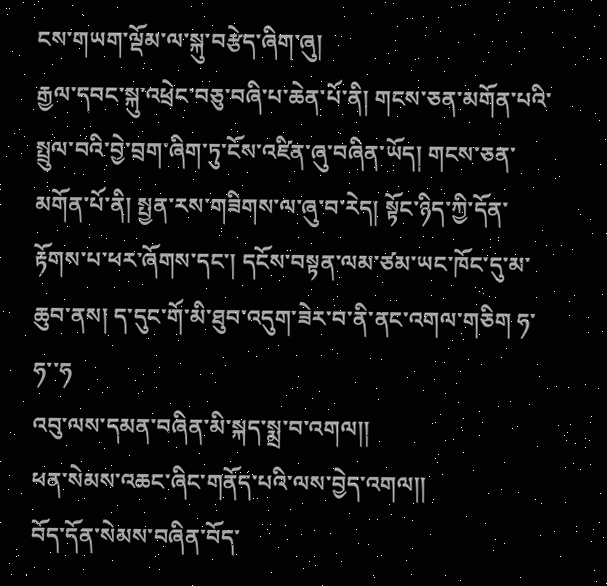ངས་གཡག་ལྡོམ་ལ་སྐུ་བརྩེད་ཞིག་ཞུ།
རྒྱལ་དབང་སྐུ་འཕྲེང་བཅུ་བཞི་པ་ཆེན་པོ་ནི། གངས་ཅན་མགོན་པའི་སྤྲུལ་བའི་བྱེ་བྲག་ཞིག་ཏུ་ངོས་འཛིན་ཞུ་བཞིན་ཡོད། གངས་ཅན་མགོན་པོ་ནི། སྤྱན་རས་གཟིགས་ལ་ཞུ་བ་རེད། སྟོང་ཉིད་ཀྱི་དོན་རྟོགས་པ་ཕར་ཞོགས་དང་། དངོས་བསྟན་ལམ་ཙམ་ཡང་ཁོང་དུ་མ་ཆུབ་ནས། ད་དུང་གོ་མི་ཐུབ་འདུག་ཟེར་བ་ནི་ནང་འགལ་གཅིག ཧ་ཧ་་ཧ
འབུ་ལས་དམན་བཞིན་མི་སྐད་སྨྲ་བ་འགལ།།
ཕན་སེམས་འཆང་ཞིང་གནོད་པའི་ལས་བྱེད་འགལ།།
བོད་དོན་སེམས་བཞིན་བོད་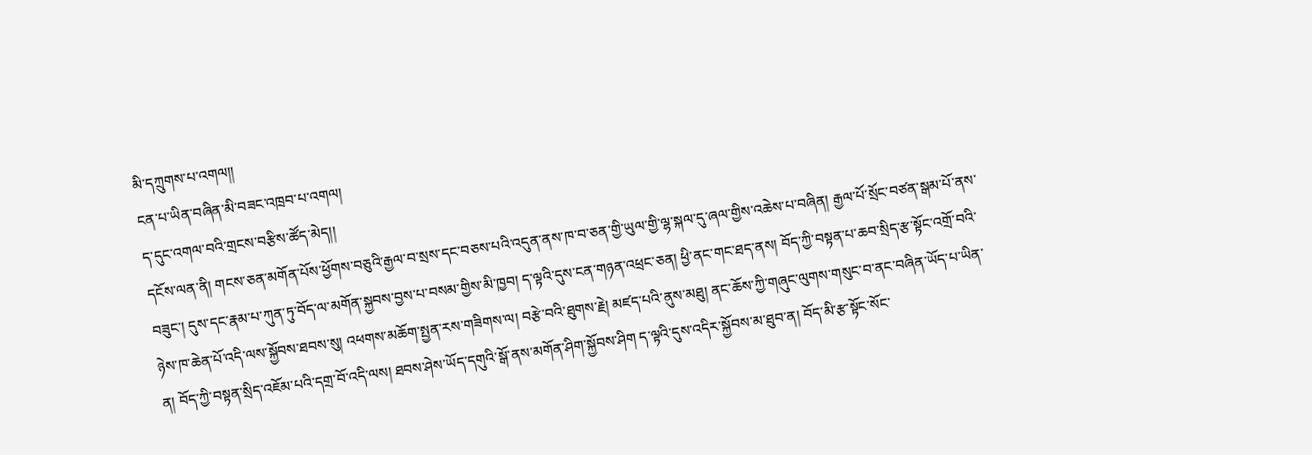མི་དཀྲུགས་པ་འགལ།།
ངན་པ་ཡིན་བཞིན་མི་བཟང་འཁྲབ་པ་འགལ།
ད་དུང་འགལ་བའི་གྲངས་བརྩིས་ཚོད་མེད།།
དངོས་ལན་ནི། གངས་ཅན་མགོན་པོས་ཕྱོགས་བཅུའི་རྒྱལ་བ་སྲས་དང་བཅས་པའི་འདུན་ནས་ཁ་བ་ཅན་གྱི་ཡུལ་གྱི་ལྷ་སྐལ་དུ་ཞལ་གྱིས་འཆེས་པ་བཞིན། རྒྱལ་པོ་སྲོང་བཙན་སྒམ་པོ་ནས་བཟུང་། དུས་དང་རྣམ་པ་ཀུན་ཏུ་བོད་ལ་མགོན་སྐྱབས་བྱས་པ་བསམ་གྱིས་མི་ཁྱབ། ད་ལྟའི་དུས་ངན་གཉན་འཕྲང་ཅན། ཕྱི་ནང་གང་ཐད་ནས། བོད་ཀྱི་བསྟན་པ་ཆབ་སྲིད་རྩ་སྟོང་འགྲོ་བའི་ཉེས་ཁ་ཆེན་པོ་འདི་ལས་སྐྱོབས་ཐབས་སུ། འཕགས་མཆོག་སྤྱན་རས་གཟིགས་ལ། བརྩེ་བའི་ཐུགས་རྗེ། མཛད་པའི་ནུས་མཐུ། ནང་ཆོས་ཀྱི་གཞུང་ལུགས་གསུང་བ་ནང་བཞིན་ཡོད་པ་ཡིན་ན། བོད་ཀྱི་བསྟན་སྲིད་འཇོམ་པའི་དགྲ་བོ་འདི་ལས། ཐབས་ཤེས་ཡོད་དགུའི་སྒོ་ནས་མགོན་ཤིག་སྐྱོབས་ཤིག ད་ལྟའི་དུས་འདིར་སྐྱོབས་མ་ཐུབ་ན། བོད་མི་རྩ་སྟོང་སོང་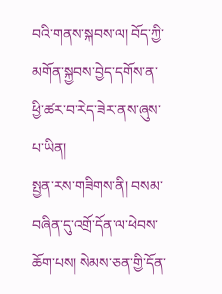བའི་གནས་སྐབས་ལ། བོད་ཀྱི་མགོན་སྐྱབས་བྱེད་དགོས་ན་ཕྱི་ཚར་བ་རེད་ཟེར་ནས་ཞུས་པ་ཡིན།
སྤྱན་རས་གཟིགས་ནི། བསམ་བཞིན་དུ་འགྲོ་དོན་ལ་ཕེབས་ཆོག་པས། སེམས་ཅན་གྱི་དོན་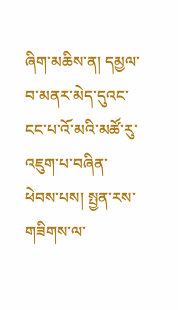ཞིག་མཆིས་ན། དམྱལ་བ་མནར་མེད་དུའང་ངང་པ་འོ་མའི་མཚོ་རུ་འཇུག་པ་བཞིན་ཕེབས་པས། སྤྱན་རས་གཟིགས་ལ་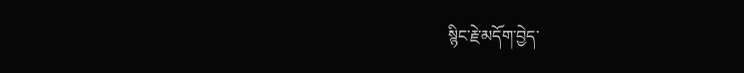སྙིང་རྗེ་མདོག་བྱེད་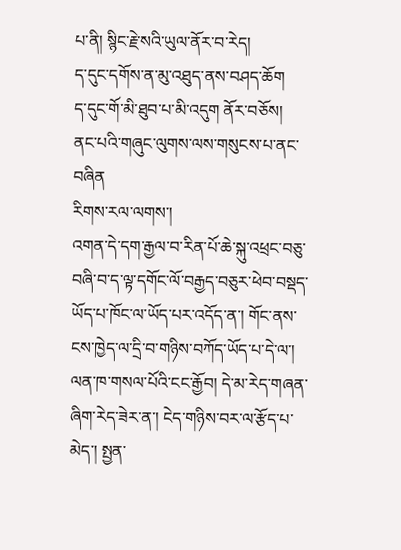པ་ནི། སྙིང་རྗེ་སའི་ཡུལ་ནོར་བ་རེད།
ད་དུང་དགོས་ན་མུ་འཐུད་ནས་བཤད་ཆོག
ད་དུང་གོ་མི་ཐུབ་པ་མི་འདུག ནོར་བཅོས།
ནང་པའི་གཞུང་ལུགས་ལས་གསུངས་པ་ནང་བཞིན
རིགས་རལ་ལགས་།
འགན་དེ་དག་རྒྱལ་བ་རིན་པོ་ཆེ་སྐུ་འཕྲང་བཅུ་བཞི་བ་ད་ལྟ་དགོང་ལོ་བརྒྱད་བཅུར་ཕེབ་བསྡད་ཡོད་པ་ཁོང་ལ་ཡོད་པར་འདོད་ན་། གོང་ནས་ངས་ཁྱེད་ལ་དྲི་བ་གཉིས་བཀོད་ཡོད་པ་དེ་ལ་། ལན་ཁ་གསལ་པོའི་ངང་རྒྱོབ། དེ་མ་རེད་གཞན་ཞིག་རེད་ཟེར་ན་། ངེད་གཉིས་བར་ལ་རྩོད་པ་མེད་། སྤྱན་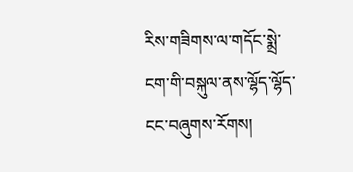རིས་གཟིགས་ལ་གདོང་སྨྲེ་ངག་གི་བསྐུལ་ནས་ལྷོད་ལྷོད་ངང་བཞུགས་རོགས།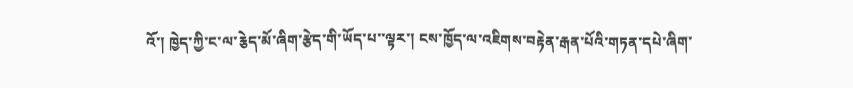འོ་། ཁྱེད་ཀྱི་ང་ལ་རྕེད་མོ་ཞིག་རྩེད་གི་ཡོད་པ་་ལྟར་། ངས་ཁྱོད་ལ་འཇིགས་བརྟེན་རྒན་པོའི་གཏན་དཔེ་ཞིག་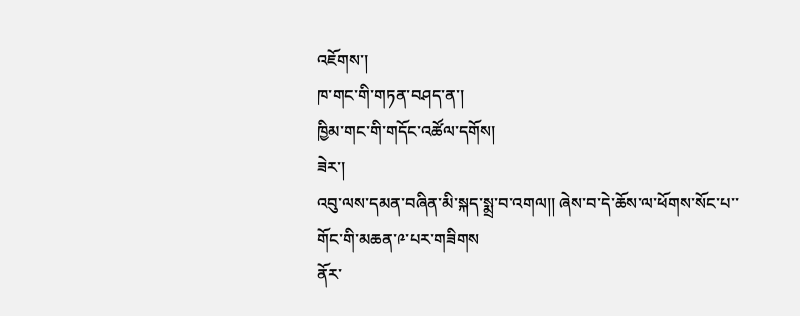འཇོགས་།
ཁ་གང་གི་གཏན་བཤད་ན་།
ཁྱིམ་གང་གི་གདོང་འཚོལ་དགོས།
ཟེར་།
འབུ་ལས་དམན་བཞིན་མི་སྐད་སྨྲ་བ་འགལ།། ཞེས་བ་དེ་ཆོས་ལ་ཕོགས་སོང་པ་་
གོང་གི་མཆན་༩་པར་གཟིགས
ནོར་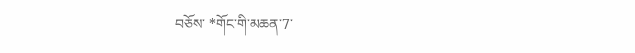བཅོས་ *གོང་གི་མཆན་7་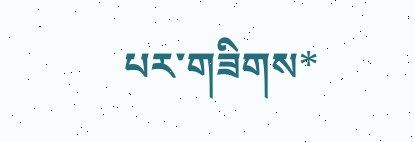པར་གཟིགས*